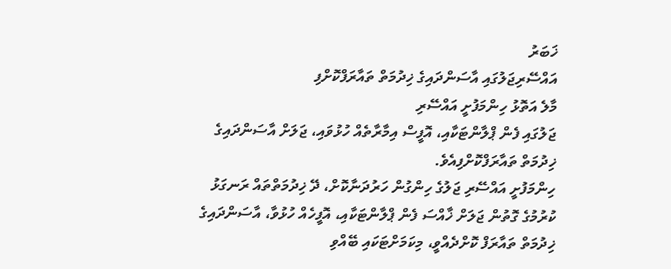ޚަބަރު
އައްސޭރިޖަލުގައި އާސަންދައިގެ ޚިދުމަތް ތައާރަފްކޮށްފި
މާލެ އަތޮޅު ހިންމަފުށީ އައްސޭރި
ޖަލުގައި ފެން ޕްލާންޓަކާއި، އޮފީސް އިމާރާތެއް ހުޅުވައި، ޖަލަށް އާސަންދައިގެ
ޚިދުމަތް ތައާރަފްކޮށްފިއެވެ.
ހިންމަފުށީ އައްސޭރި ޖަލުގެ ހިންގުން ހަރުދަނާކޮށް، ދޭ ޚިދުމަތްތައް ރަނގަޅު
ކުރުމުގެ ގޮތުން ޖަލަށް ޚާއްސަ ފެން ޕްލާންޓަކާއި، އޮފީހެއް ހުޅުވާ، އާސަންދައިގެ
ޚިދުމަތް ތައާރަފް ކޮށްދެއްވީ، މިކަމަށްޓަކައި ބޭއްވި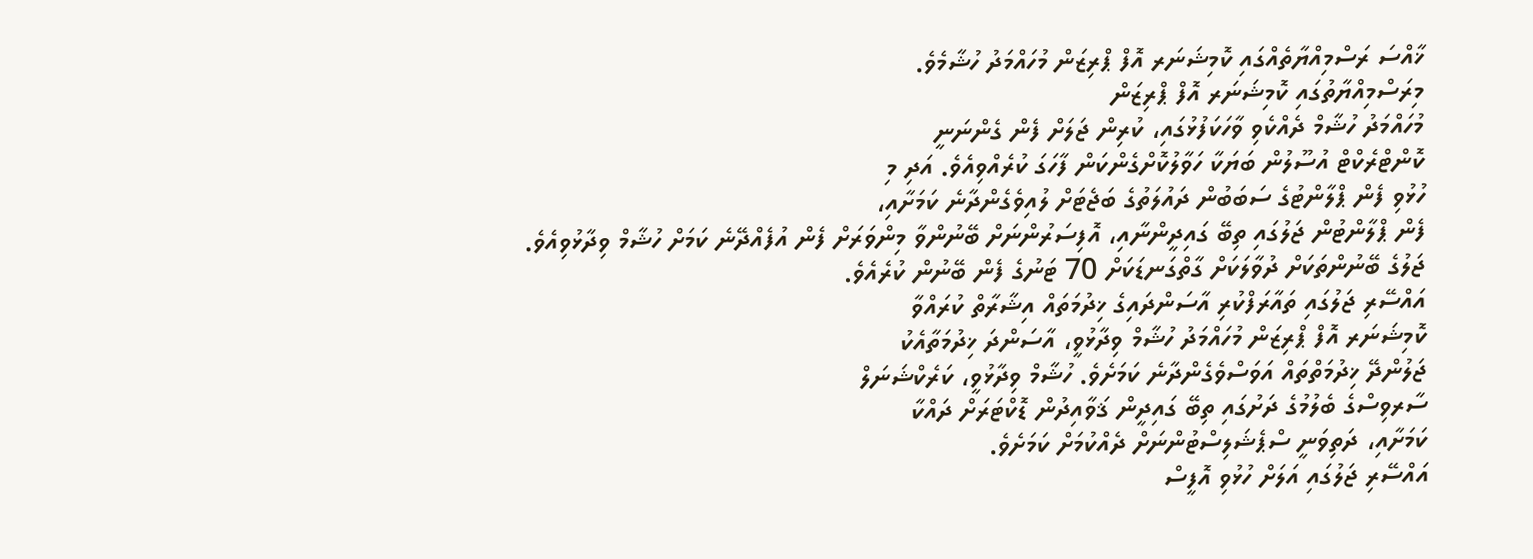ޚާއްސަ ރަސްމިއްޔާތެއްގައި ކޮމިޝަނަރ އޮފް ޕްރިޒަން މުހައްމަދު ހުޝާމެވެ.
މިރަސްމިއްޔާތުގައި ކޮމިޝަނަރ އޮފް ޕްރިޒަން
މުހައްމަދު ހުޝާމް ދެއްކެވި ވާހަކަފުޅުގައި، ކުރިން ޖަލަށް ފެން ގެންނަނީ
ކޮންޓްރެކްޓް އުސޫލުން ބަޔަކާ ހަވާލުކޮށްގެންކަން ފާހަގަ ކުރެއްވިއެވެ. އަދި މި
ހުޅުވި ފެން ޕްލާންޓުގެ ސަބަބުން ދައުލަތުގެ ބަޖެޓަށް ލުއިވެގެންދާނެ ކަމަށާއި،
ފެން ޕްލާންޓުން ޖަލުގައި ތިބޭ ގައިދީންނާއި، އޮފިސަރުންނަށް ބޭނުންވާ މިންވަރަށް ފެން އުފެއްދޭނެ ކަމަށް ހުޝާމް ވިދާޅުވިއެވެ.
ޖަލުގެ ބޭނުންތަކަށް ދުވާލަކަށް ގާތްގަނޑަކަށް 70 ޓަނުގެ ފެން ބޭނުން ކުރެއެވެ.
އައްސޭރި ޖަލުގައި ތައާރަފްކުރި އާސަންދައިގެ ޚިދުމަތައް އިޝާރާތް ކުރައްވާ
ކޮމިޝަނަރ އޮފް ޕްރިޒަން މުހައްމަދު ހުޝާމް ވިދާޅުވީ، އާސަންދަ ޚިދުމަތާއެކު
ޖަލުންދޭ ޚިދުމަތްތައް އަވަސްވެގެންދާނެ ކަމަށެވެ. ހުޝާމް ވިދާޅުވީ، ކަރެކްޝަނަލް
ސާރވިސްގެ ބެލުމުގެ ދަށުގައި ތިބޭ ގައިދީން ޤަވާއިދުން ޑޮކްޓަރަށް ދައްކާ
ކަމަށާއި، ދަތިވަނީ ސްޕެޝަލިސްޓުންނަށް ދެއްކުމަށް ކަމަށެވެ.
އައްސޭރި ޖަލުގައި އަލަށް ހުޅުވި އޮފީސް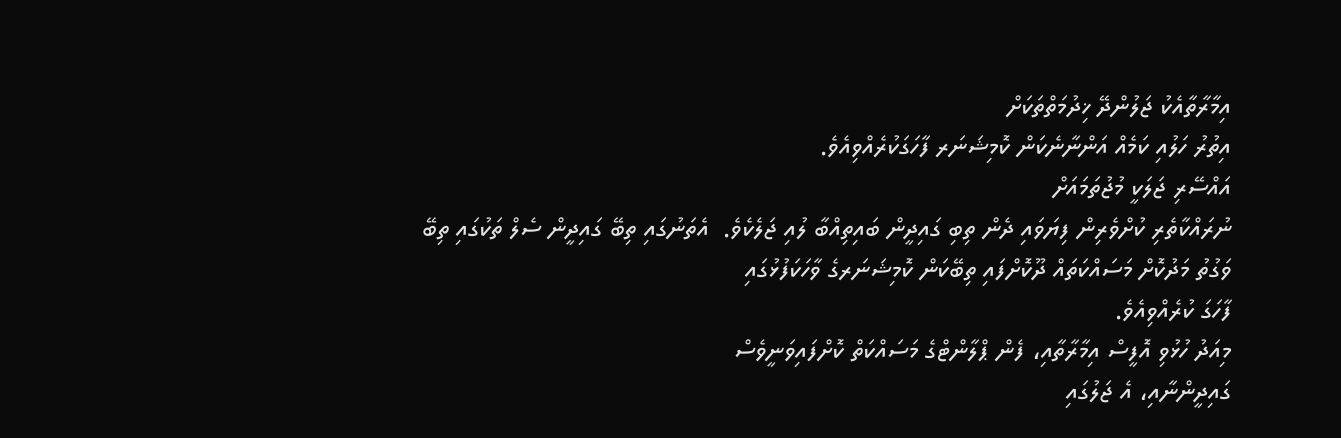އިމާރާތާއެކު ޖަލުންދޭ ޚިދުމަތްތަކަށް
އިތުރު ހަލުއި ކަމެއް އަންނާނެކަން ކޮމިޝަނަރ ފާހަގަކުރެއްވިއެވެ.
އައްސޭރި ޖަލަކީ މުޖުތަމައަށް
ނުރައްކާތެރި ކުށްވެރިން ފިޔަވައި ދެން ތިބި ގައިދީން ބައިތިއްބާ ލުއި ޖަލެކެވެ.  އެތަނުގައި ތިބޭ ގައިދީން ސެލް ތަކުގައި ތިބޭ
ވަގުތު މަދުކޮށް މަސައްކަތައް ދޫކޮށްފައި ތިބޭކަން ކޮމިޝަނަރގެ ވާހަކަފުޅުގައި
ފާހަގަ ކުރެއްވިއެވެ.
މިއަދު ހުޅުވި އޮފީސް އިމާރާތާއި، ފެން ޕްލާންޓްގެ މަސައްކަތް ކޮށްފައިވަނީވެސް
ގައިދީންނާއި، އެ ޖަލުގައި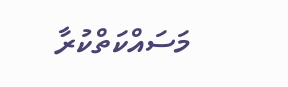މަސައްކަތްކުރާ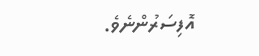އޮފިސަރުންނެވެ.